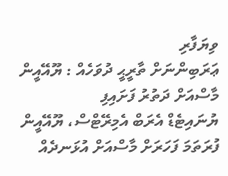ވިޔަފާރި
ޢަރަބިންނަށް ތާރީޙީ ދުވަހެއް : ޔޫއޭއީން މާސްއަށް ދަތުރު ފަށައިފި
ޔުނައިޓެޑް އެރަބް އެމިރޭޓްސް، ޔޫއޭއީން ފުރަތަމަ ފަހަރަށް މާސްއަށް އުޅަނދެއް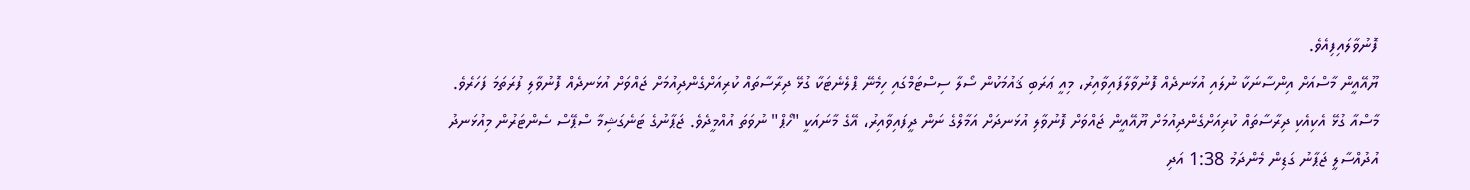ފޮނުވާލައިފިއެވެ.
ޔޫއޭއީން މާސްއަށް އިންސާނަކާ ނުލައި އުޅަނދެއް ފޮނުވާލާފައިވާއިރު، މިއީ ޢަރަބި ޤައުމަކުން ސޯލާ ސިސްޓަމްގައި ހިމެނޭ ޕްލެނެޓަކާ ގުޅޭ ދިރާސާތައް ކުރިއަށްގެންދިއުމަށް ޖައްވަށް އުޅަނދެއް ފޮނުވާލި ފުރަތަމަ ފަހަރެވެ.
މާސްއާ ގުޅޭ އެކިއެކި ދިރާސާތައް ކުރިއަށްގެންދިއުމަށް ޔޫއޭއީން ޖައްވަށް ފޮނުވާލި އުޅަނދަށް އަމާލްގެ ނަން ދީފައިވާއިރު، އޭގެ މާނައަކީ "ހޯޕް" ނުވަތަ އުއްމީދެވެ. ޖަޕާނުގެ ޓަނެގަޝިމާ ސްޕޭސް ސެންޓަރުން މިއުޅަނދު އުދުއްސާލީ ޖަޕާނު ގަޑިން މެންދަމު 1:38 އަދި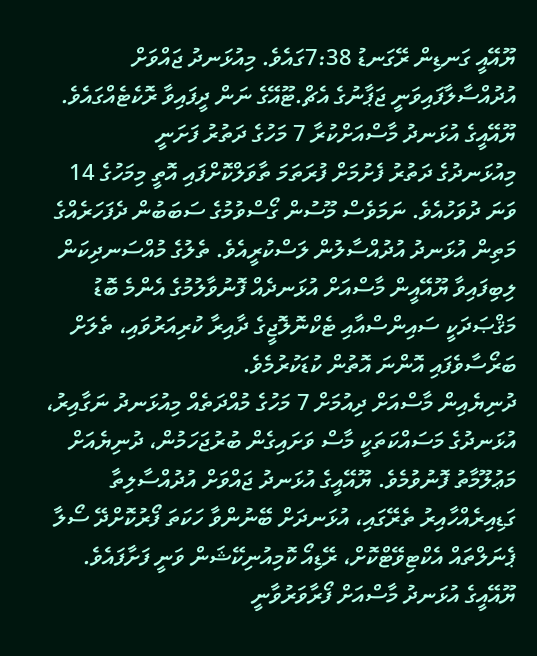ޔޫއޭއީ ގަނޑިން ރޭގަނޑު 7:38ގައެވެ. މިއުޅަނދު ޖައްވަށް އުދުއްސާލާފައިވަނީ ޖަޕާނުގެ އެޗް.ޓޫއޭގެ ނަން ދީފައިވާ ރޮކެޓެއްގައެވެ.
ޔޫއޭއީގެ އުޅަނދު މާސްއަށްކުރާ 7 މަހުގެ ދަތުރު ފަށަނީ
މިއުޅަނދުގެ ދަތުރު ފެށުމަށް ފުރަތަމަ ތާވަލްކޮށްފައި އޮތީ މިމަހުގެ 14 ވަނަ ދުވަހުއެވެ. ނަމަވެސް މޫސުން ގޯސްވުމުގެ ސަބަބުން ދެފަހަރެއްގެ މަތިން އުޅަނދު އުދުއްސާލުން ލަސްކުރީއެވެ. ތެލުގެ މުއްސަނދިކަން ލިބިފައިވާ ޔޫއޭއީން މާސްއަށް އުޅަނދެއް ފޮނުވާލުމުގެ އެންމެ ބޮޑު މަޤްޞަދަކީ ސައިންސްއާއި ޓެކްނޮލޮޖީގެ ދާއިރާ ކުރިއަރުވައި، ތެލަށް ބަރޯސާވެފައި އޮންނަ އޮތުން ކުޑަކުރުމެވެ.
ދުނިޔެއިން މާސްއަށް ދިއުމަށް 7 މަހުގެ މުއްދަތެއް މިއުޅަނދު ނަގާއިރު، އުޅަނދުގެ މަސައްކަތަކީ މާސް ވަށައިގެން ބުރުޖަހަމުން، ދުނިޔެއަށް މަޢުލޫމާތު ފޮނުވުމެވެ. ޔޫއޭއީގެ އުޅަނދު ޖައްވަށް އުދުއްސާލިތާ ގަޑިއިރެއްހާއިރު ތެރޭގައި، އުޅަނދަށް ބޭނުންވާ ހަކަތަ ފޯރުކޮށްދޭ ސޯލާ ޕެނަލްތައް އެކްޓިވޭޓްކޮށް، ރޭޑިއޯ ކޮމިއުނިކޭޝަން ވަނީ ފަށާފައެވެ.
ޔޫއޭއީގެ އުޅަނދު މާސްއަށް ފޯރާވަރުވާނީ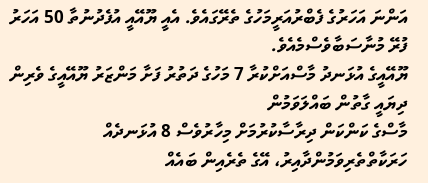އަންނަ އަހަރުގެ ފެބްރުއަރީމަހުގެ ތެރޭގައެވެ. އެއީ ޔޫއޭއީ އުފެދުނުތާ 50 އަހަރު ފުރޭ މުނާސަބާވެސްމެއެވެ.
ޔޫއޭއީގެ އުޅަނދު މާސްއަށްކުރާ 7 މަހުގެ ދަތުރު ފަށާ މަންޒަރު ޔޫއޭއީގެ ވެރިން ދިޔައީ ގާތުން ބައްލަވަމުން
މާސްގެ ކަންކަން ދިރާސާކުރުމަށް މިހާރުވެސް 8 އުޅަނދެއް ހަރަކާތްތެރިވަމުންދާއިރު، އޭގެ ތެރެއިން ބައެއް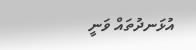އުޅަނދުތައް ވަނީ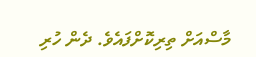މާސްއަށް ތިރިކޮށްފައެވެ. ދެން ހުރި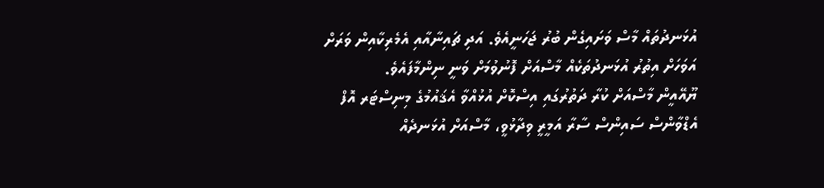އުޅަނދުތައް މާސް ވަށައިގެން ބުރު ޖަހަނީއެވެ. އަދި ޗައިނާއާއި އެމެރިކާއިން ވަރަށް އަވަހަށް އިތުރު އުޅަނދުތަކެއް މާސްއަށް ފޮނުވުމަށް ވަނީ ނިންމާފައެވެ.
ޔޫއޭއީން މާސްއަށް ކުރާ ދަތުރުގައި އިސްކޮށް އުޅުއްވާ އެޤައުމުގެ މިނިސްޓަރ އޮފް އެޑްވާންސް ސައިންސް ސާރާ އަމީރީ ވިދާޅުވީ، މާސްއަށް އުޅަނދެއް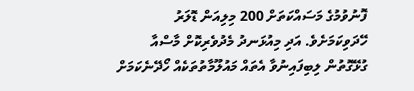ފޮނުވުމުގެ މަސައްކަތަށް 200 މިލިއަން ޑޮލަރު ހޭދަވިކަމަށެވެ. އަދި މިއުޅަނދު މެދުވެރިކޮށް މާސްއާ ގުޅޭގޮތުން ލިބިފައިނުވާ އެތައް މައުލޫމާތުތަކެއް ހޯދޭނެކަމަށް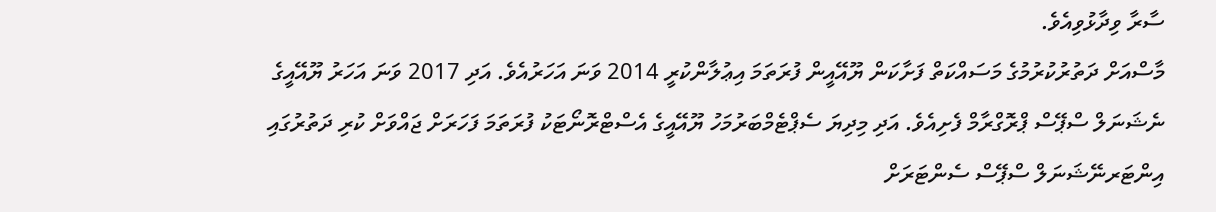ސާރާ ވިދާޅުވިއެވެ.
މާސްއަށް ދަތުރުކުރުމުގެ މަސައްކަތް ފަށާކަން ޔޫއޭއީން ފުރަތަމަ އިޢުލާންކުރީ 2014 ވަނަ އަހަރުއެވެ. އަދި 2017 ވަނަ އަހަރު ޔޫއޭއީގެ ނެޝަނަލް ސްޕޭސް ޕްރޮގްރާމް ފެށިއެވެ. އަދި މިދިޔަ ސެޕްޓެމްބަރުމަހު ޔޫއޭއީގެ އެސްޓްރޮނޯޓަކު ފުރަތަމަ ފަހަރަށް ޖައްވަށް ކުރި ދަތުރުގައި އިންޓަރނޭޝަނަލް ސްޕޭސް ސެންޓަރަށް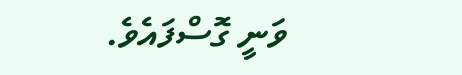ވަނީ ގޮސްފައެވެ.